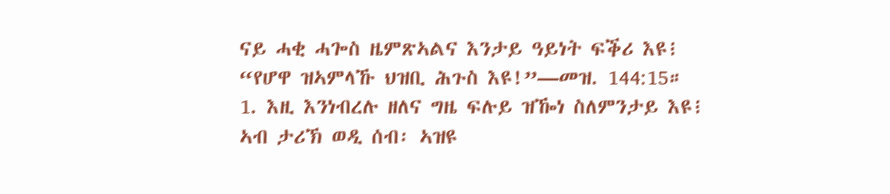ናይ ሓቂ ሓጐስ ዜምጽኣልና እንታይ ዓይነት ፍቕሪ እዩ፧
“የሆዋ ዝኣምላኹ ህዝቢ ሕጉስ እዩ!”—መዝ. 144:15።
1. እዚ እንነብረሉ ዘለና ግዜ ፍሉይ ዝዀነ ስለምንታይ እዩ፧
ኣብ ታሪኽ ወዲ ሰብ፡ ኣዝዩ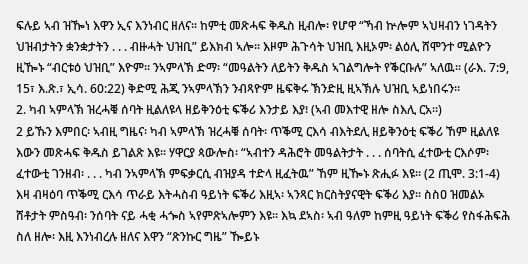ፍሉይ ኣብ ዝዀነ እዋን ኢና እንነብር ዘለና። ከምቲ መጽሓፍ ቅዱስ ዚብሎ፡ የሆዋ “ኻብ ኵሎም ኣህዛብን ነገዳትን ህዝብታትን ቋንቋታትን . . . ብዙሓት ህዝቢ” ይእክብ ኣሎ። እዞም ሕጉሳት ህዝቢ እዚኦም፡ ልዕሊ ሸሞንተ ሚልዮን ዚዀኑ “ብርቱዕ ህዝቢ” እዮም። ንኣምላኽ ድማ፡ “መዓልትን ለይትን ቅዱስ ኣገልግሎት የቕርቡሉ” ኣለዉ። (ራእ. 7:9, 15፣ እ.ጽ.፣ ኢሳ. 60:22) ቅድሚ ሕጂ ንኣምላኽን ንብጻዮም ዜፍቅሩ ኽንድዚ ዚኣኽሉ ህዝቢ ኣይነበሩን።
2. ካብ ኣምላኽ ዝረሓቑ ሰባት ዚልለዩላ ዘይቅንዕቲ ፍቕሪ እንታይ እያ፧ (ኣብ መእተዊ ዘሎ ስእሊ ርአ።)
2 ይኹን እምበር፡ ኣብዚ ግዜና፡ ካብ ኣምላኽ ዝረሓቑ ሰባት፡ ጥቕሚ ርእሳ ብእትደሊ ዘይቅንዕቲ ፍቕሪ ኸም ዚልለዩ እውን መጽሓፍ ቅዱስ ይገልጽ እዩ። ሃዋርያ ጳውሎስ፡ “ኣብተን ዳሕሮት መዓልትታት . . . ሰባትሲ ፈተውቲ ርእሶም፡ ፈተውቲ ገንዘብ፡ . . . ካብ ንኣምላኽ ምፍቃርሲ ብዝያዳ ተድላ ዚፈትዉ” ኸም ዚዀኑ ጽሒፉ እዩ። (2 ጢሞ. 3:1-4) እዛ ብዛዕባ ጥቕሚ ርእሳ ጥራይ እትሓስብ ዓይነት ፍቕሪ እዚኣ፡ ኣንጻር ክርስትያናዊት ፍቕሪ እያ። ስስዐ ዝመልኦ ሸቶታት ምስዓብ፡ ንሰባት ናይ ሓቂ ሓጐስ ኣየምጽኣሎምን እዩ። እኳ ደኣስ፡ ኣብ ዓለም ከምዚ ዓይነት ፍቕሪ የስፋሕፍሕ ስለ ዘሎ፡ እዚ እንነብረሉ ዘለና እዋን “ጽንኩር ግዜ” ዀይኑ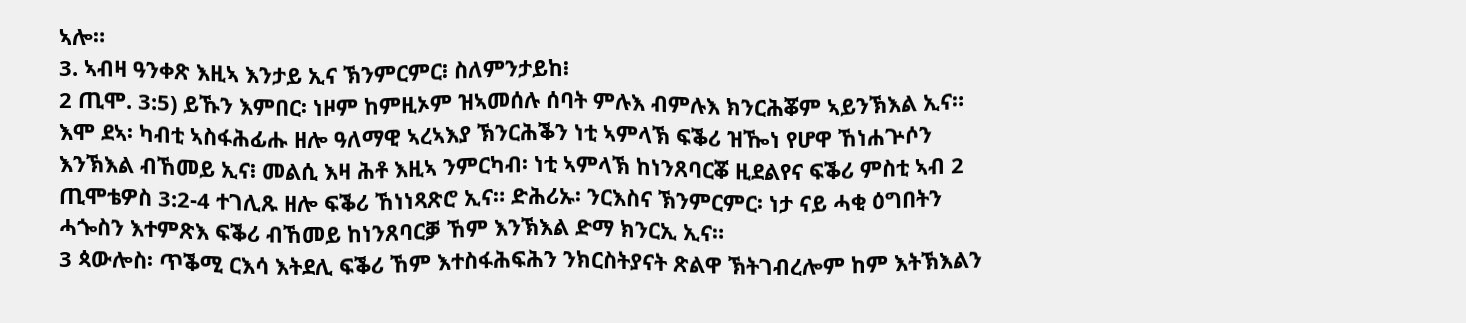ኣሎ።
3. ኣብዛ ዓንቀጽ እዚኣ እንታይ ኢና ኽንምርምር፧ ስለምንታይከ፧
2 ጢሞ. 3:5) ይኹን እምበር፡ ነዞም ከምዚኦም ዝኣመሰሉ ሰባት ምሉእ ብምሉእ ክንርሕቖም ኣይንኽእል ኢና። እሞ ደኣ፡ ካብቲ ኣስፋሕፊሑ ዘሎ ዓለማዊ ኣረኣእያ ኽንርሕቕን ነቲ ኣምላኽ ፍቕሪ ዝዀነ የሆዋ ኸነሐጕሶን እንኽእል ብኸመይ ኢና፧ መልሲ እዛ ሕቶ እዚኣ ንምርካብ፡ ነቲ ኣምላኽ ከነንጸባርቖ ዚደልየና ፍቕሪ ምስቲ ኣብ 2 ጢሞቴዎስ 3:2-4 ተገሊጹ ዘሎ ፍቕሪ ኸነነጻጽሮ ኢና። ድሕሪኡ፡ ንርእስና ኽንምርምር፡ ነታ ናይ ሓቂ ዕግበትን ሓጐስን እተምጽእ ፍቕሪ ብኸመይ ከነንጸባርቓ ኸም እንኽእል ድማ ክንርኢ ኢና።
3 ጳውሎስ፡ ጥቕሚ ርእሳ እትደሊ ፍቕሪ ኸም እተስፋሕፍሕን ንክርስትያናት ጽልዋ ኽትገብረሎም ከም እትኽእልን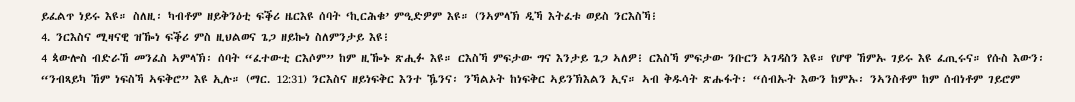ይፈልጥ ነይሩ እዩ። ስለዚ፡ ካብቶም ዘይቅንዕቲ ፍቕሪ ዜርእዩ ሰባት ‘ኪርሕቁ’ ምዒድዎም እዩ። (ንኣምላኽ ዲኻ እትፈቱ ወይስ ንርእስኻ፧
4. ንርእስና ሚዛናዊ ዝዀነ ፍቕሪ ምስ ዚህልወና ጌጋ ዘይኰነ ስለምንታይ እዩ፧
4 ጳውሎስ ብድራኸ መንፈስ ኣምላኽ፡ ሰባት “ፈተውቲ ርእሶም” ከም ዚዀኑ ጽሒፉ እዩ። ርእስኻ ምፍታው ግና እንታይ ጌጋ ኣለዎ፧ ርእስኻ ምፍታው ንቡርን ኣገዳስን እዩ። የሆዋ ኸምኡ ገይሩ እዩ ፈጢሩና። የሱስ እውን፡ “ንብጻይካ ኸም ነፍስኻ ኣፍቅሮ” እዩ ኢሉ። (ማር. 12:31) ንርእስና ዘይነፍቅር እንተ ዄንና፡ ንኻልኦት ከነፍቅር ኣይንኽእልን ኢና። ኣብ ቅዱሳት ጽሑፋት፡ “ሰብኡት እውን ከምኡ፡ ንኣንስቶም ከም ሰብነቶም ገይሮም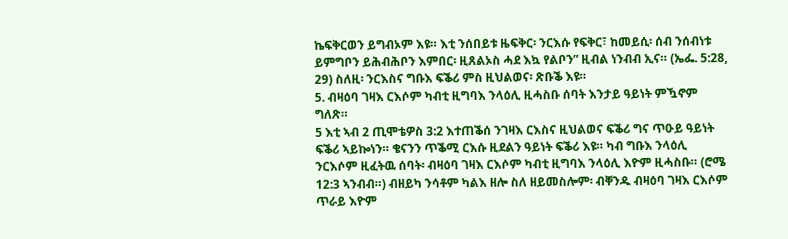ኬፍቅርወን ይግብኦም እዩ። እቲ ንሰበይቱ ዜፍቅር፡ ንርእሱ የፍቅር፣ ከመይሲ፡ ሰብ ንሰብነቱ ይምግቦን ይሕብሕቦን እምበር፡ ዚጸልኦስ ሓደ እኳ የልቦን” ዚብል ነንብብ ኢና። (ኤፌ. 5:28, 29) ስለዚ፡ ንርእስና ግቡእ ፍቕሪ ምስ ዚህልወና፡ ጽቡቕ እዩ።
5. ብዛዕባ ገዛእ ርእሶም ካብቲ ዚግባእ ንላዕሊ ዚሓስቡ ሰባት እንታይ ዓይነት ምዃኖም ግለጽ።
5 እቲ ኣብ 2 ጢሞቴዎስ 3:2 እተጠቕሰ ንገዛእ ርእስና ዚህልወና ፍቕሪ ግና ጥዑይ ዓይነት ፍቕሪ ኣይኰነን። ቄናንን ጥቕሚ ርእሱ ዚደልን ዓይነት ፍቕሪ እዩ። ካብ ግቡእ ንላዕሊ ንርእሶም ዚፈትዉ ሰባት፡ ብዛዕባ ገዛእ ርእሶም ካብቲ ዚግባእ ንላዕሊ እዮም ዚሓስቡ። (ሮሜ 12:3 ኣንብብ።) ብዘይካ ንሳቶም ካልእ ዘሎ ስለ ዘይመስሎም፡ ብቐንዱ ብዛዕባ ገዛእ ርእሶም ጥራይ እዮም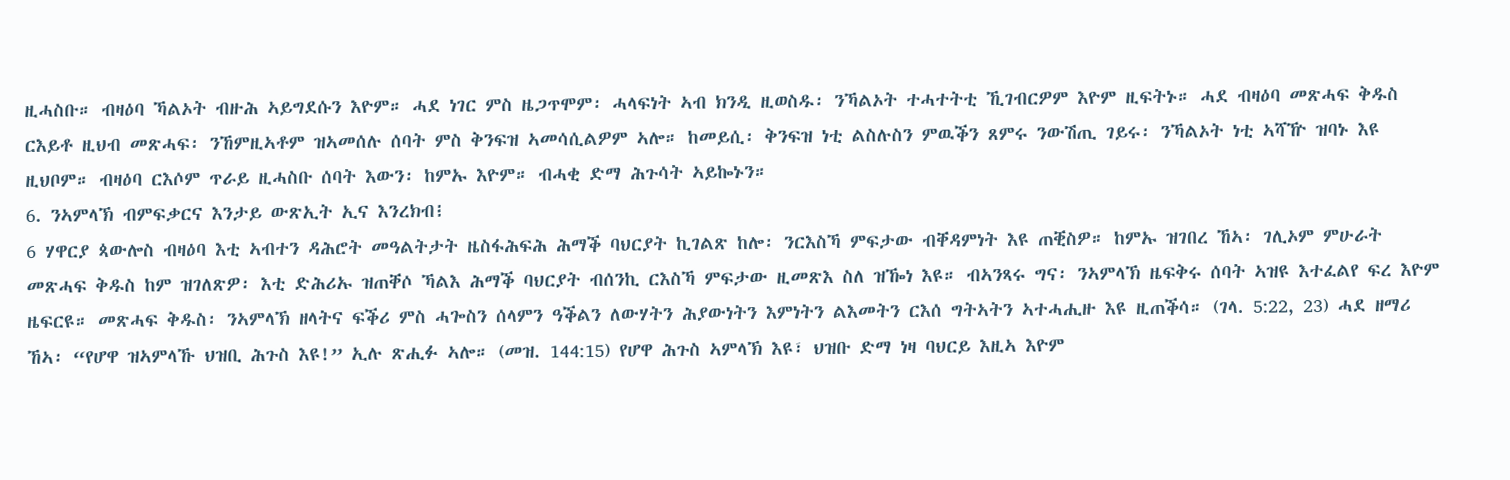ዚሓስቡ። ብዛዕባ ኻልኦት ብዙሕ ኣይግደሱን እዮም። ሓደ ነገር ምስ ዜጋጥሞም፡ ሓላፍነት ኣብ ክንዲ ዚወስዱ፡ ንኻልኦት ተሓተትቲ ኺገብርዎም እዮም ዚፍትኑ። ሓደ ብዛዕባ መጽሓፍ ቅዱስ ርእይቶ ዚህብ መጽሓፍ፡ ንኸምዚኣቶም ዝኣመሰሉ ሰባት ምስ ቅንፍዝ ኣመሳሲልዎም ኣሎ። ከመይሲ፡ ቅንፍዝ ነቲ ልስሉስን ምዉቕን ጸምሩ ንውሽጢ ገይሩ፡ ንኻልኦት ነቲ ኣሻዅ ዝባኑ እዩ ዚህቦም። ብዛዕባ ርእሶም ጥራይ ዚሓስቡ ሰባት እውን፡ ከምኡ እዮም። ብሓቂ ድማ ሕጉሳት ኣይኰኑን።
6. ንኣምላኽ ብምፍቃርና እንታይ ውጽኢት ኢና እንረክብ፧
6 ሃዋርያ ጳውሎስ ብዛዕባ እቲ ኣብተን ዳሕሮት መዓልትታት ዜስፋሕፍሕ ሕማቕ ባህርያት ኪገልጽ ከሎ፡ ንርእስኻ ምፍታው ብቐዳምነት እዩ ጠቒስዎ። ከምኡ ዝገበረ ኸኣ፡ ገሊኦም ምሁራት መጽሓፍ ቅዱስ ከም ዝገለጽዎ፡ እቲ ድሕሪኡ ዝጠቐሶ ኻልእ ሕማቕ ባህርያት ብሰንኪ ርእስኻ ምፍታው ዚመጽእ ስለ ዝዀነ እዩ። ብኣንጻሩ ግና፡ ንኣምላኽ ዜፍቅሩ ሰባት ኣዝዩ እተፈልየ ፍረ እዮም ዜፍርዩ። መጽሓፍ ቅዱስ፡ ንኣምላኽ ዘላትና ፍቕሪ ምስ ሓጐስን ሰላምን ዓቕልን ለውሃትን ሕያውነትን እምነትን ልእመትን ርእሰ ግትኣትን ኣተሓሒዙ እዩ ዚጠቕሳ። (ገላ. 5:22, 23) ሓደ ዘማሪ ኸኣ፡ “የሆዋ ዝኣምላኹ ህዝቢ ሕጉስ እዩ!” ኢሉ ጽሒፉ ኣሎ። (መዝ. 144:15) የሆዋ ሕጉስ ኣምላኽ እዩ፣ ህዝቡ ድማ ነዛ ባህርይ እዚኣ እዮም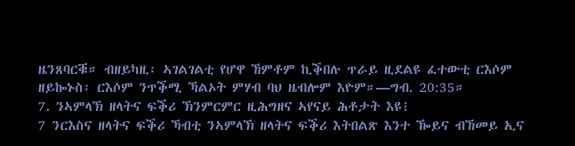ዜንጸባርቑ። ብዘይካዚ፡ ኣገልገልቲ የሆዋ ኸምቶም ኪቕበሉ ጥራይ ዚደልዩ ፈተውቲ ርእሶም ዘይኰኑስ፡ ርእሶም ንጥቕሚ ኻልኦት ምሃብ ባህ ዜብሎም እዮም።—ግብ. 20:35።
7. ንኣምላኽ ዘላትና ፍቕሪ ኽንምርምር ዚሕግዘና ኣየናይ ሕቶታት እዩ፧
7 ንርእስና ዘላትና ፍቕሪ ኻብቲ ንኣምላኽ ዘላትና ፍቕሪ እትበልጽ እንተ ዀይና ብኸመይ ኢና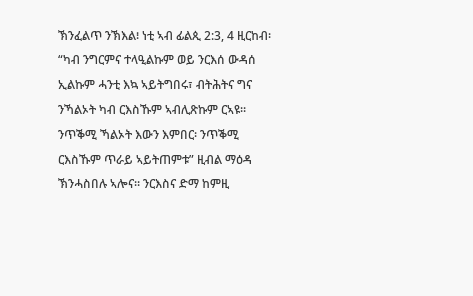ኽንፈልጥ ንኽእል፧ ነቲ ኣብ ፊልጲ 2:3, 4 ዚርከብ፡ “ካብ ንግርምና ተላዒልኩም ወይ ንርእሰ ውዳሰ ኢልኩም ሓንቲ እኳ ኣይትግበሩ፣ ብትሕትና ግና ንኻልኦት ካብ ርእስኹም ኣብሊጽኩም ርኣዩ። ንጥቕሚ ኻልኦት እውን እምበር፡ ንጥቕሚ ርእስኹም ጥራይ ኣይትጠምቱ” ዚብል ማዕዳ ኽንሓስበሉ ኣሎና። ንርእስና ድማ ከምዚ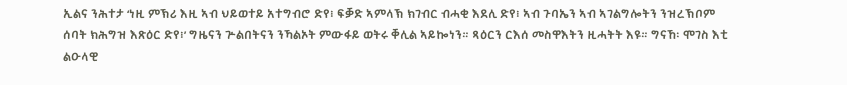ኢልና ንሕተታ ‘ነዚ ምኽሪ እዚ ኣብ ህይወተይ አተግብሮ ድየ፧ ፍቓድ ኣምላኽ ክገብር ብሓቂ እደሊ ድየ፧ ኣብ ጉባኤን ኣብ ኣገልግሎትን ንዝረኽቦም ሰባት ክሕግዝ እጽዕር ድየ፧’ ግዜናን ጕልበትናን ንኻልኦት ምውፋይ ወትሩ ቐሊል ኣይኰነን። ጻዕርን ርእሰ መስዋእትን ዚሓትት እዩ። ግናኸ፡ ሞገስ እቲ ልዑላዊ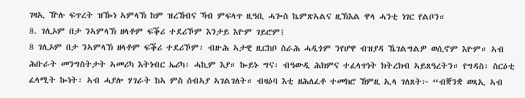ገዛኢ ዅሉ ፍጥረት ዝዀነ ኣምላኽ ከም ዝረኸብና ኻብ ምፍላጥ ዚዓቢ ሓጐስ ኬምጽኣልና ዚኽእል ዋላ ሓንቲ ነገር የልቦን።
8. ገሊኦም በታ ንኣምላኽ ዘላቶም ፍቕሪ ተደሪኾም እንታይ እዮም ገይሮም፧
8 ገሊኦም በታ ንኣምላኽ ዘላቶም ፍቕሪ ተደሪኾም፡ ብዙሕ ኣታዊ ዚርከቦ ስራሕ ሓዲጎም ንየሆዋ ብዝያዳ ኼገልግልዎ ወሲኖም እዮም። ኣብ ሕቡራት መንግስትታት ኣመሪካ እትነብር ኤሪካ፡ ሓኪም እያ። ኰይኑ ግና፡ ብዓውዲ ሕክምና ተፈላጥነት ክትረክብ ኣይጸዓረትን። የግዳስ፡ ስርዕቲ ፈላሚት ኰነት፡ ኣብ ሓያሎ ሃገራት ከኣ ምስ ሰብኣያ ኣገልገለት። ብዛዕባ እቲ ዘሕለፈቶ ተመክሮ ኸምዚ ኢላ ገለጸት፦ “ብቛንቋ ወጻኢ ኣብ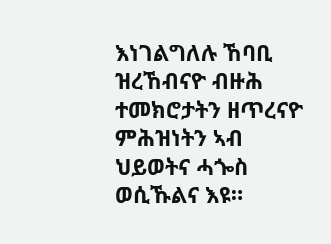እነገልግለሉ ኸባቢ ዝረኸብናዮ ብዙሕ ተመክሮታትን ዘጥረናዮ ምሕዝነትን ኣብ ህይወትና ሓጐስ ወሲኹልና እዩ።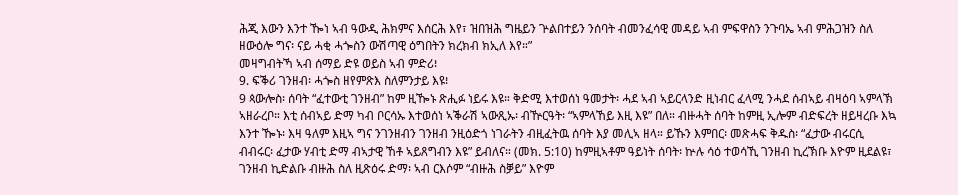ሕጂ እውን እንተ ዀነ ኣብ ዓውዲ ሕክምና እሰርሕ እየ፣ ዝበዝሕ ግዜይን ጕልበተይን ንሰባት ብመንፈሳዊ መዳይ ኣብ ምፍዋስን ንጉባኤ ኣብ ምሕጋዝን ስለ ዘውዕሎ ግና፡ ናይ ሓቂ ሓጐስን ውሽጣዊ ዕግበትን ክረክብ ክኢለ እየ።”
መዛግብትኻ ኣብ ሰማይ ድዩ ወይስ ኣብ ምድሪ፧
9. ፍቕሪ ገንዘብ፡ ሓጐስ ዘየምጽእ ስለምንታይ እዩ፧
9 ጳውሎስ፡ ሰባት “ፈተውቲ ገንዘብ” ከም ዚዀኑ ጽሒፉ ነይሩ እዩ። ቅድሚ እተወሰነ ዓመታት፡ ሓደ ኣብ ኣይርላንድ ዚነብር ፈላሚ ንሓደ ሰብኣይ ብዛዕባ ኣምላኽ ኣዘራረቦ። እቲ ሰብኣይ ድማ ካብ ቦርሳኡ እተወሰነ ኣቕራሽ ኣውጺኡ፡ ብዅርዓት፡ “ኣምላኸይ እዚ እዩ” በለ። ብዙሓት ሰባት ከምዚ ኢሎም ብድፍረት ዘይዛረቡ እኳ እንተ ዀኑ፡ እዛ ዓለም እዚኣ ግና ንገንዘብን ገንዘብ ንዚዕድጎ ነገራትን ብዚፈትዉ ሰባት እያ መሊኣ ዘላ። ይኹን እምበር፡ መጽሓፍ ቅዱስ፡ “ፈታው ብሩርሲ ብብሩር፡ ፈታው ሃብቲ ድማ ብኣታዊ ኸቶ ኣይጸግብን እዩ” ይብለና። (መክ. 5:10) ከምዚኣቶም ዓይነት ሰባት፡ ኵሉ ሳዕ ተወሳኺ ገንዘብ ኪረኽቡ እዮም ዚደልዩ፣ ገንዘብ ኪድልቡ ብዙሕ ስለ ዚጽዕሩ ድማ፡ ኣብ ርእሶም “ብዙሕ ስቓይ” እዮም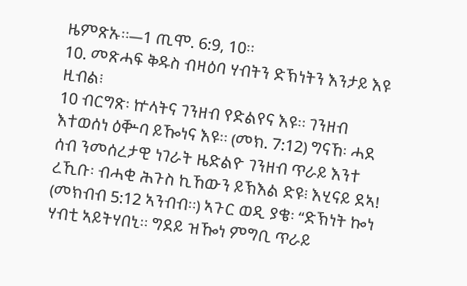ዜምጽኡ።—1 ጢሞ. 6:9, 10።
10. መጽሓፍ ቅዱስ ብዛዕባ ሃብትን ድኽነትን እንታይ እዩ ዚብል፧
10 ብርግጽ፡ ኵላትና ገንዘብ የድልየና እዩ። ገንዘብ እተወሰነ ዕቝባ ይዀነና እዩ። (መክ. 7:12) ግናኸ፡ ሓደ ሰብ ንመሰረታዊ ነገራት ዜድልዮ ገንዘብ ጥራይ እንተ ረኺቡ፡ ብሓቂ ሕጉስ ኪኸውን ይኽእል ድዩ፧ እሂናይ ደኣ! (መክብብ 5:12 ኣንብብ።) ኣጉር ወዲ ያቄ፡ “ድኽነት ኰነ ሃብቲ ኣይትሃበኒ። ግደይ ዝዀነ ምግቢ ጥራይ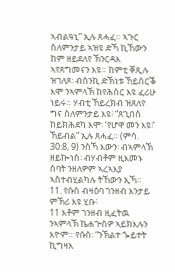ኣብልዓኒ” ኢሉ ጸሓፈ። ኣጉር ስለምንታይ ኣዝዩ ድኻ ኪኸውን ከም ዘይደለየ ኽንርዳእ ኣየጸግመናን እዩ። ከምቲ ቐጺሉ ዝገለጾ፡ ብሰንኪ ድኽነቱ ኸይሰርቕ እሞ ንኣምላኽ ከየሕስር እዩ ፈሪሁ ነይሩ። ሃብቲ ኸይረክብ ዝጸለየ ግና ስለምንታይ እዩ፧ “ጸጊበስ ከይክሕደካ እሞ፡ ‘የሆዋ መን እዩ፧’ ኸይብል” ኢሉ ጸሓፈ። (ምሳ. 30:8, 9) ንስኻ እውን፡ ብኣምላኽ ዘይኰነስ፡ ብሃብቶም ዚእመኑ ሰባት ንዘለዎም ኣረኣእያ ኣስተብሂልካሉ ትኸውን ኢኻ።
11. የሱስ ብዛዕባ ገንዘብ እንታይ ምኽሪ እዩ ሂቡ፧
11 እቶም ገንዘብ ዚፈትዉ ንኣምላኽ ኬሐጕስዎ ኣይክእሉን እዮም። የሱስ፡ “ንኽልተ ጐይተት ኪግዛእ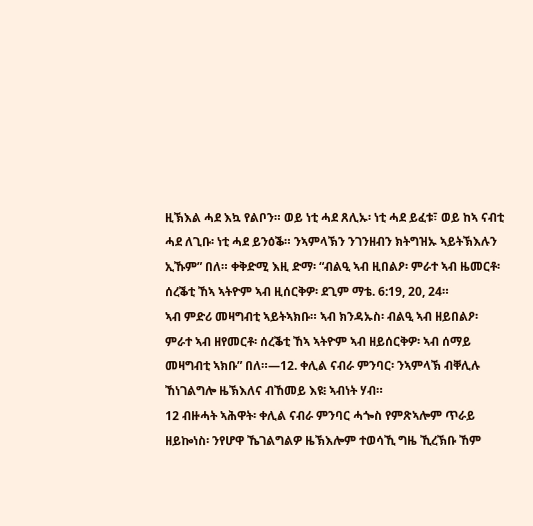ዚኽእል ሓደ እኳ የልቦን። ወይ ነቲ ሓደ ጸሊኡ፡ ነቲ ሓደ ይፈቱ፣ ወይ ከኣ ናብቲ ሓደ ለጊቡ፡ ነቲ ሓደ ይንዕቕ። ንኣምላኽን ንገንዘብን ክትግዝኡ ኣይትኽእሉን ኢኹም” በለ። ቀቅድሚ እዚ ድማ፡ “ብልዒ ኣብ ዚበልዖ፡ ምራተ ኣብ ዜመርቶ፡ ሰረቕቲ ኸኣ ኣትዮም ኣብ ዚሰርቅዎ፡ ደጊም ማቴ. 6:19, 20, 24።
ኣብ ምድሪ መዛግብቲ ኣይትኣክቡ። ኣብ ክንዳኡስ፡ ብልዒ ኣብ ዘይበልዖ፡ ምራተ ኣብ ዘየመርቶ፡ ሰረቕቲ ኸኣ ኣትዮም ኣብ ዘይሰርቅዎ፡ ኣብ ሰማይ መዛግብቲ ኣክቡ” በለ።—12. ቀሊል ናብራ ምንባር፡ ንኣምላኽ ብቐሊሉ ኸነገልግሎ ዜኽእለና ብኸመይ እዩ፧ ኣብነት ሃብ።
12 ብዙሓት ኣሕዋት፡ ቀሊል ናብራ ምንባር ሓጐስ የምጽኣሎም ጥራይ ዘይኰነስ፡ ንየሆዋ ኼገልግልዎ ዜኽእሎም ተወሳኺ ግዜ ኺረኽቡ ኸም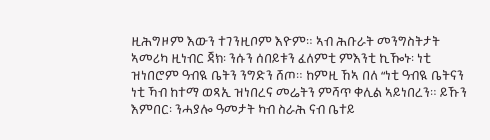ዚሕግዞም እውን ተገንዚቦም እዮም። ኣብ ሕቡራት መንግስትታት ኣመሪካ ዚነብር ጃክ፡ ንሱን ሰበይቱን ፈለምቲ ምእንቲ ኪዀኑ፡ ነቲ ዝነበሮም ዓብዪ ቤትን ንግድን ሸጦ። ከምዚ ኸኣ በለ “ነቲ ዓብዪ ቤትናን ነቲ ኻብ ከተማ ወጻኢ ዝነበረና መሬትን ምሻጥ ቀሊል ኣይነበረን። ይኹን እምበር፡ ንሓያሎ ዓመታት ካብ ስራሕ ናብ ቤተይ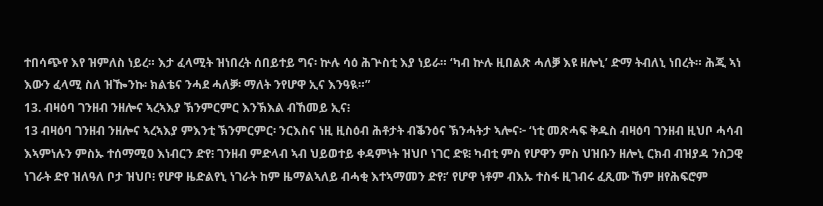ተበሳጭየ እየ ዝምለስ ነይረ። እታ ፈላሚት ዝነበረት ሰበይተይ ግና፡ ኵሉ ሳዕ ሕጕስቲ እያ ነይራ። ‘ካብ ኵሉ ዚበልጽ ሓለቓ እዩ ዘሎኒ’ ድማ ትብለኒ ነበረት። ሕጂ ኣነ እውን ፈላሚ ስለ ዝዀንኩ፡ ክልቴና ንሓደ ሓለቓ፡ ማለት ንየሆዋ ኢና እንዓዪ።”
13. ብዛዕባ ገንዘብ ንዘሎና ኣረኣእያ ኽንምርምር እንኽእል ብኸመይ ኢና፧
13 ብዛዕባ ገንዘብ ንዘሎና ኣረኣእያ ምእንቲ ኽንምርምር፡ ንርእስና ነዚ ዚስዕብ ሕቶታት ብቕንዕና ኽንሓትታ ኣሎና፦ ‘ነቲ መጽሓፍ ቅዱስ ብዛዕባ ገንዘብ ዚህቦ ሓሳብ እኣምነሉን ምስኡ ተሰማሚዐ እነብርን ድየ፧ ገንዘብ ምድላብ ኣብ ህይወተይ ቀዳምነት ዝህቦ ነገር ድዩ፧ ካብቲ ምስ የሆዋን ምስ ህዝቡን ዘሎኒ ርክብ ብዝያዳ ንስጋዊ ነገራት ድየ ዝለዓለ ቦታ ዝህቦ፧ የሆዋ ዜድልየኒ ነገራት ከም ዜማልኣለይ ብሓቂ እተኣማመን ድየ፧’ የሆዋ ነቶም ብእኡ ተስፋ ዚገብሩ ፈጺሙ ኸም ዘየሕፍሮም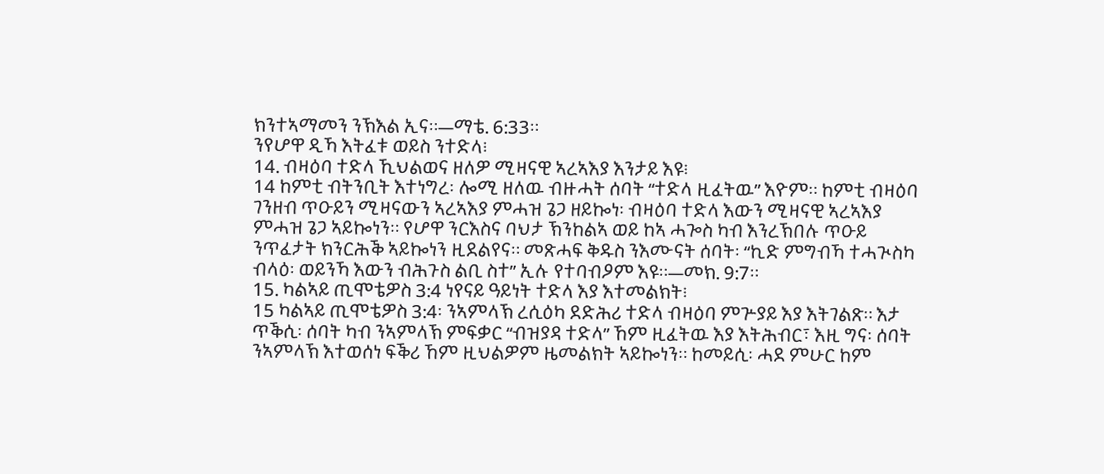ክንተኣማመን ንኽእል ኢና።—ማቴ. 6:33።
ንየሆዋ ዲኻ እትፈቱ ወይስ ንተድላ፧
14. ብዛዕባ ተድላ ኺህልወና ዘለዎ ሚዛናዊ ኣረኣእያ እንታይ እዩ፧
14 ከምቲ ብትንቢት እተነግረ፡ ሎሚ ዘለዉ ብዙሓት ሰባት “ተድላ ዚፈትዉ” እዮም። ከምቲ ብዛዕባ ገንዘብ ጥዑይን ሚዛናውን ኣረኣእያ ምሓዝ ጌጋ ዘይኰነ፡ ብዛዕባ ተድላ እውን ሚዛናዊ ኣረኣእያ ምሓዝ ጌጋ ኣይኰነን። የሆዋ ንርእስና ባህታ ኽንከልኣ ወይ ከኣ ሓጐስ ካብ እንረኽበሉ ጥዑይ ንጥፈታት ክንርሕቕ ኣይኰነን ዚደልየና። መጽሓፍ ቅዱስ ንእሙናት ሰባት፡ “ኪድ ምግብኻ ተሓጒስካ ብላዕ፡ ወይንኻ እውን ብሕጉስ ልቢ ስተ” ኢሉ የተባብዖም እዩ።—መክ. 9:7።
15. ካልኣይ ጢሞቴዎስ 3:4 ነየናይ ዓይነት ተድላ እያ እተመልክት፧
15 ካልኣይ ጢሞቴዎስ 3:4፡ ንኣምላኽ ረሲዕካ ደድሕሪ ተድላ ብዛዕባ ምጕያይ እያ እትገልጽ። እታ ጥቕሲ፡ ሰባት ካብ ንኣምላኽ ምፍቃር “ብዝያዳ ተድላ” ኸም ዚፈትዉ እያ እትሕብር፣ እዚ ግና፡ ሰባት ንኣምላኽ እተወሰነ ፍቕሪ ኸም ዚህልዎም ዜመልክት ኣይኰነን። ከመይሲ፡ ሓደ ምሁር ከም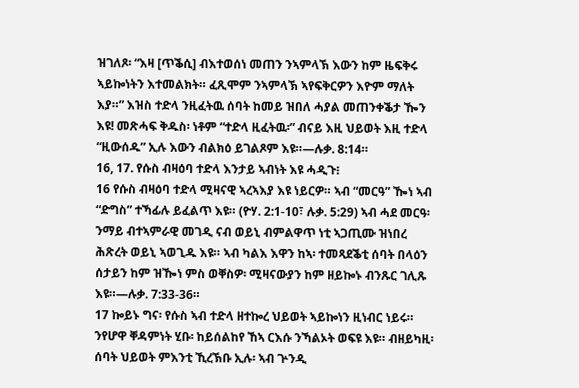ዝገለጾ፡ “እዛ [ጥቕሲ] ብእተወሰነ መጠን ንኣምላኽ እውን ከም ዜፍቅሩ ኣይኰነትን እተመልክት። ፈጺሞም ንኣምላኽ ኣየፍቅርዎን እዮም ማለት እያ።” እዝስ ተድላ ንዚፈትዉ ሰባት ከመይ ዝበለ ሓያል መጠንቀቕታ ዀን እዩ! መጽሓፍ ቅዱስ፡ ነቶም “ተድላ ዚፈትዉ፡” ብናይ እዚ ህይወት እዚ ተድላ “ዚውሰዱ” ኢሉ እውን ብልክዕ ይገልጾም እዩ።—ሉቃ. 8:14።
16, 17. የሱስ ብዛዕባ ተድላ እንታይ ኣብነት እዩ ሓዲጉ፧
16 የሱስ ብዛዕባ ተድላ ሚዛናዊ ኣረኣእያ እዩ ነይርዎ። ኣብ “መርዓ” ዀነ ኣብ “ድግስ” ተኻፊሉ ይፈልጥ እዩ። (ዮሃ. 2:1-10፣ ሉቃ. 5:29) ኣብ ሓደ መርዓ፡ ንማይ ብተኣምራዊ መገዲ ናብ ወይኒ ብምልዋጥ ነቲ ኣጋጢሙ ዝነበረ ሕጽረት ወይኒ ኣወጊዱ እዩ። ኣብ ካልእ እዋን ከኣ፡ ተመጻደቕቲ ሰባት በላዕን ሰታይን ከም ዝዀነ ምስ ወቐስዎ፡ ሚዛናውያን ከም ዘይኰኑ ብንጹር ገሊጹ እዩ።—ሉቃ. 7:33-36።
17 ኰይኑ ግና፡ የሱስ ኣብ ተድላ ዘተኰረ ህይወት ኣይኰነን ዚነብር ነይሩ። ንየሆዋ ቐዳምነት ሂቡ፡ ከይሰልከየ ኸኣ ርእሱ ንኻልኦት ወፍዩ እዩ። ብዘይካዚ፡ ሰባት ህይወት ምእንቲ ኺረኽቡ ኢሉ፡ ኣብ ጕንዲ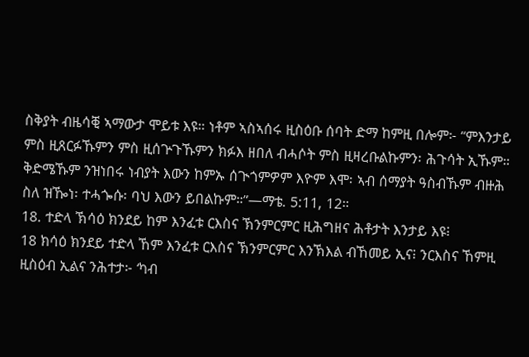ስቅያት ብዜሳቒ ኣማውታ ሞይቱ እዩ። ነቶም ኣስኣሰሩ ዚስዕቡ ሰባት ድማ ከምዚ በሎም፦ “ምእንታይ ምስ ዚጸርፉኹምን ምስ ዚሰጕጉኹምን ክፉእ ዘበለ ብሓሶት ምስ ዚዛረቡልኩምን፡ ሕጉሳት ኢኹም። ቅድሜኹም ንዝነበሩ ነብያት እውን ከምኡ ሰጒጎምዎም እዮም እሞ፡ ኣብ ሰማያት ዓስብኹም ብዙሕ ስለ ዝዀነ፡ ተሓጐሱ፡ ባህ እውን ይበልኩም።”—ማቴ. 5:11, 12።
18. ተድላ ኽሳዕ ክንደይ ከም እንፈቱ ርእስና ኽንምርምር ዚሕግዘና ሕቶታት እንታይ እዩ፧
18 ክሳዕ ክንደይ ተድላ ኸም እንፈቱ ርእስና ኽንምርምር እንኽእል ብኸመይ ኢና፧ ንርእስና ኸምዚ ዚስዕብ ኢልና ንሕተታ፦ ‘ካብ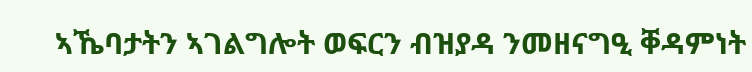ኣኼባታትን ኣገልግሎት ወፍርን ብዝያዳ ንመዘናግዒ ቐዳምነት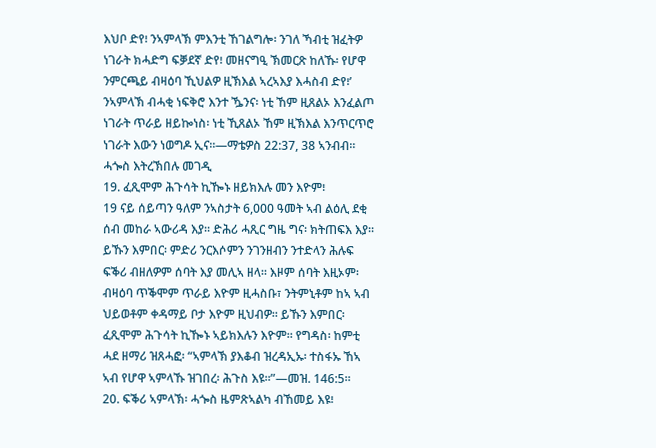እህቦ ድየ፧ ንኣምላኽ ምእንቲ ኸገልግሎ፡ ንገለ ኻብቲ ዝፈትዎ ነገራት ክሓድግ ፍቓደኛ ድየ፧ መዘናግዒ ኽመርጽ ከለኹ፡ የሆዋ ንምርጫይ ብዛዕባ ኺህልዎ ዚኽእል ኣረኣእያ እሓስብ ድየ፧’ ንኣምላኽ ብሓቂ ነፍቅሮ እንተ ዄንና፡ ነቲ ኸም ዚጸልኦ እንፈልጦ ነገራት ጥራይ ዘይኰነስ፡ ነቲ ኺጸልኦ ኸም ዚኽእል እንጥርጥሮ ነገራት እውን ነወግዶ ኢና።—ማቴዎስ 22:37, 38 ኣንብብ።
ሓጐስ እትረኽበሉ መገዲ
19. ፈጺሞም ሕጉሳት ኪዀኑ ዘይክእሉ መን እዮም፧
19 ናይ ሰይጣን ዓለም ንኣስታት 6,000 ዓመት ኣብ ልዕሊ ደቂ ሰብ መከራ ኣውሪዳ እያ። ድሕሪ ሓጺር ግዜ ግና፡ ክትጠፍእ እያ። ይኹን እምበር፡ ምድሪ ንርእሶምን ንገንዘብን ንተድላን ሕሉፍ ፍቕሪ ብዘለዎም ሰባት እያ መሊኣ ዘላ። እዞም ሰባት እዚኦም፡ ብዛዕባ ጥቕሞም ጥራይ እዮም ዚሓስቡ፣ ንትምኒቶም ከኣ ኣብ ህይወቶም ቀዳማይ ቦታ እዮም ዚህብዎ። ይኹን እምበር፡ ፈጺሞም ሕጉሳት ኪዀኑ ኣይክእሉን እዮም። የግዳስ፡ ከምቲ ሓደ ዘማሪ ዝጸሓፎ፡ “ኣምላኽ ያእቆብ ዝረዳኢኡ፡ ተስፋኡ ኸኣ ኣብ የሆዋ ኣምላኹ ዝገበረ፡ ሕጉስ እዩ።”—መዝ. 146:5።
20. ፍቕሪ ኣምላኽ፡ ሓጐስ ዜምጽኣልካ ብኸመይ እዩ፧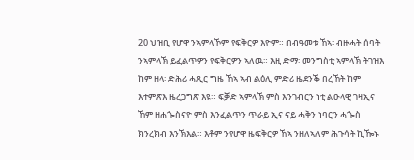20 ህዝቢ የሆዋ ንኣምላኾም የፍቅርዎ እዮም። በብዓመቱ ኸኣ፡ ብዙሓት ሰባት ንኣምላኽ ይፈልጥዎን የፍቅርዎን ኣለዉ። እዚ ድማ፡ መንግስቲ ኣምላኽ ትገዝእ ከም ዘላ፡ ድሕሪ ሓጺር ግዜ ኸኣ ኣብ ልዕሊ ምድሪ ዜደንቕ በረኸት ከም እተምጽእ ዜረጋግጽ እዩ። ፍቓድ ኣምላኽ ምስ እንገብርን ነቲ ልዑላዊ ገዛኢና ኸም ዘሐጐስናዮ ምስ እንፈልጥን ጥራይ ኢና ናይ ሓቅን ነባርን ሓጐስ ክንረክብ እንኽእል። እቶም ንየሆዋ ዜፍቅርዎ ኸኣ ንዘለኣለም ሕጉሳት ኪዀኑ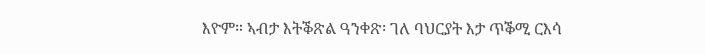እዮም። ኣብታ እትቕጽል ዓንቀጽ፡ ገለ ባህርያት እታ ጥቕሚ ርእሳ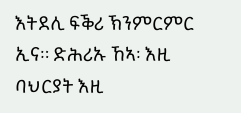እትደሊ ፍቕሪ ኽንምርምር ኢና። ድሕሪኡ ኸኣ፡ እዚ ባህርያት እዚ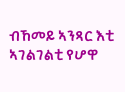ብኸመይ ኣንጻር እቲ ኣገልገልቲ የሆዋ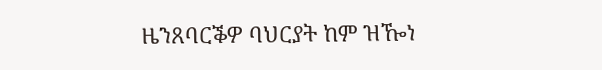ዜንጸባርቕዎ ባህርያት ከም ዝዀነ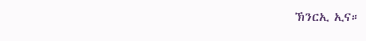ኽንርኢ ኢና።